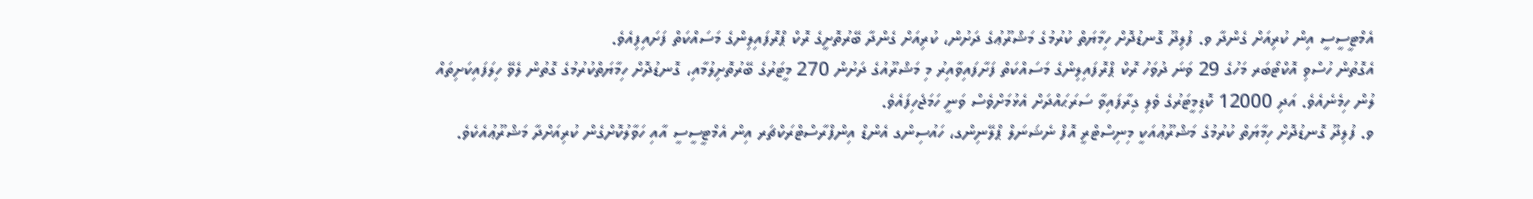އެމްޓީސީސީ އިން ކުރިއަށް ގެންދާ ވ. ފުލިދޫ ގޮނޑުދޮށް ހިމާޔަތް ކުރުމުގެ މަޝްރޫޢުގެ ދަށުން، ކުރިއަށް ގެންދާ ބޭރުތޮށީގެ ރޮކް ޕްރޮފައިލިންގެ މަސައްކަތް ފަށައިފިއެވެ.
އެގޮތުން ހުސްވި އޮކްޓޯބަރ މަހުގެ 29 ވަނަ ދުވަހު ރޮކް ޕްރޮފައިލިންގެ މަސައްކަތް ފަށާފައިވާއިރު މި މަޝްރޫއުގެ ދަށުން 270 މީޓަރުގެ ބޭރުތޮށިލުމާއި، ގޮނޑުދޮށް ހިމާޔަތްކުރުމުގެ ގޮތުން ލެވޭ ހިލަފައިކަށިތައް ލުން ހިމެނެއެވެ. އަދި 12000 ކޮޑިމީޓަރުގެ ވެލި ގިރާފައިވާ ސަރަޙައްދަށް އެޅުމަށްވެސް ވަނީ ހަމަޖެހިފައެވެ.
ވ. ފުލިދޫ ގޮނޑުދޮށް ހިމާޔަތް ކުރުމުގެ މަޝްރޫޢުއަކީ މިނިސްޓްރީ އޮފް ނެޝަނަލް ޕްލޭނިންގ، ހައުސިންގ އެންޑް އިންފްރާސްޓްރަކްޗަރ އިން އެމްޓީސީސީ އާއި ހަވާލުކޮށްގެން ކުރިއަށްދާ މަޝްރޫޢުއެކެވެ.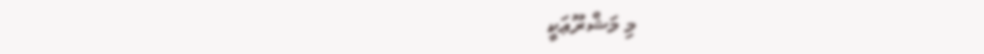މި މަޝްރޫޢަކީ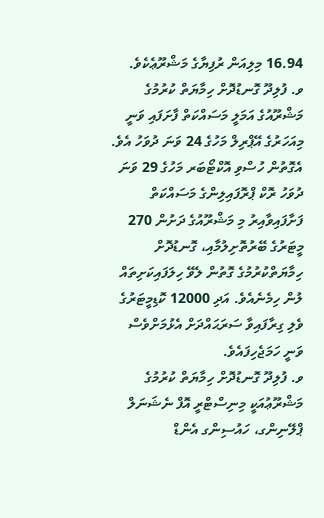16.94 މިލިއަން ރުފިޔާގެ މަޝްރޫޢެކެވެ.
ވ. ފުލިދޫ ގޮނޑުދޮށް ހިމާޔަތް ކުރުމުގެ މަޝްރޫއުގެ އަމަލީ މަސައްކަތް ފާށަފައި ވަނީ މިއަހަރުގެ އޭޕްރިލް މަހުގެ 24 ވަނަ ދުވަހު އެވެ.
އެގޮތުން ހުސްވި އޮކްޓޯބަރ މަހުގެ 29 ވަނަ ދުވަހު ރޮކް ޕްރޮފައިލިންގެ މަސައްކަތް ފަށާފައިވާއިރު މި މަޝްރޫއުގެ ދަށުން 270 މީޓަރުގެ ބޭރުތޮށިލުމާއި، ގޮނޑުދޮށް ހިމާޔަތްކުރުމުގެ ގޮތުން ލެވޭ ހިލަފައިކަށިތައް ލުން ހިމެނެއެވެ. އަދި 12000 ކޮޑިމީޓަރުގެ ވެލި ގިރާފައިވާ ސަރަޙައްދަށް އެޅުމަށްވެސް ވަނީ ހަމަޖެހިފައެވެ.
ވ. ފުލިދޫ ގޮނޑުދޮށް ހިމާޔަތް ކުރުމުގެ މަޝްރޫޢުއަކީ މިނިސްޓްރީ އޮފް ނެޝަނަލް ޕްލޭނިންގ، ހައުސިންގ އެންޑް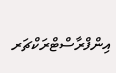އިންފްރާސްޓްރަކްޗަރ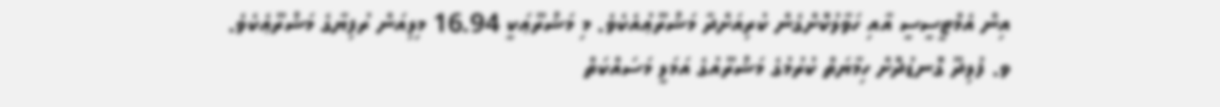އިން އެމްޓީސީސީ އާއި ހަވާލުކޮށްގެން ކުރިއަށްދާ މަޝްރޫޢުއެކެވެ. މި މަޝްރޫޢަކީ 16.94 މިލިއަން ރުފިޔާގެ މަޝްރޫޢެކެވެ.
ވ. ފުލިދޫ ގޮނޑުދޮށް ހިމާޔަތް ކުރުމުގެ މަޝްރޫއުގެ އަމަލީ މަސައްކަތް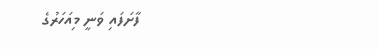ފާށަފައި ވަނީ މިއަހަރުގެ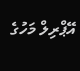އޭޕްރިލް މަހުގެ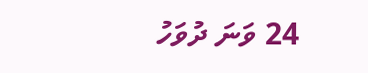24 ވަނަ ދުވަހު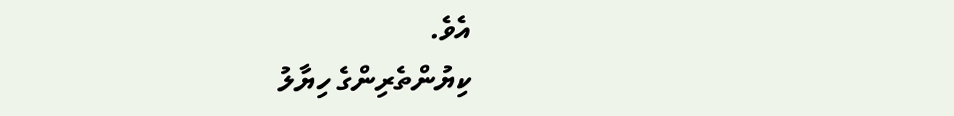އެވެ.
ކިޔުންތެރިންގެ ހިޔާލު